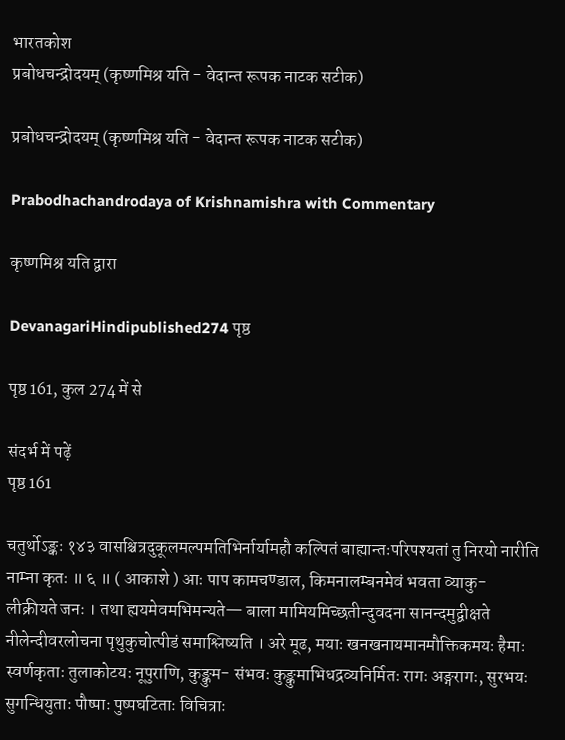भारतकोश
प्रबोधचन्द्रोदयम् (कृष्णमिश्र यति - वेदान्त रूपक नाटक सटीक)

प्रबोधचन्द्रोदयम् (कृष्णमिश्र यति - वेदान्त रूपक नाटक सटीक)

Prabodhachandrodaya of Krishnamishra with Commentary

कृष्णमिश्र यति द्वारा

DevanagariHindipublished274 पृष्ठ

पृष्ठ 161, कुल 274 में से

संदर्भ में पढ़ें
पृष्ठ 161

चतुर्थोऽङ्कः १४३ वासश्चित्रदुकूलमल्पमतिभिर्नार्यामहौ कल्पितं बाह्यान्तःपरिपश्यतां तु निरयो नारीति नाम्ना कृतः ॥ ६ ॥ ( आकाशे ) आः पाप कामचण्डाल, किमनालम्बनमेवं भवता व्याकु- लीक्रीयते जनः । तथा ह्ययमेवमभिमन्यते— बाला मामियमिच्छतीन्दुवदना सानन्दमुद्वीक्षते नीलेन्दीवरलोचना पृथुकुचोत्पीडं समाश्लिष्यति । अरे मूढ, मयाः खनखनायमानमौक्तिकमयः हैमाः स्वर्णकृताः तुलाकोटयः नूपुराणि, कुङ्कुम- संभवः कुङ्कुमाभिधद्रव्यनिर्मितः रागः अङ्गरागः, सुरभयः सुगन्धियुताः पौष्पाः पुष्पघटिताः विचित्राः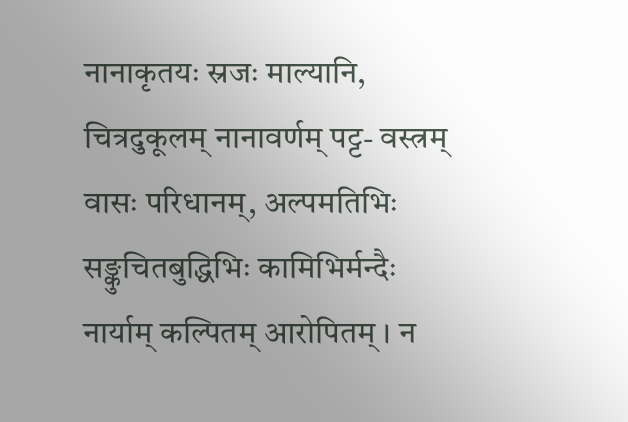नानाकृतयः स्रजः माल्यानि, चित्रदुकूलम् नानावर्णम् पट्ट- वस्त्रम् वासः परिधानम्, अल्पमतिभिः सङ्कुचितबुद्धिभिः कामिभिर्मन्दैः नार्याम् कल्पितम् आरोपितम् । न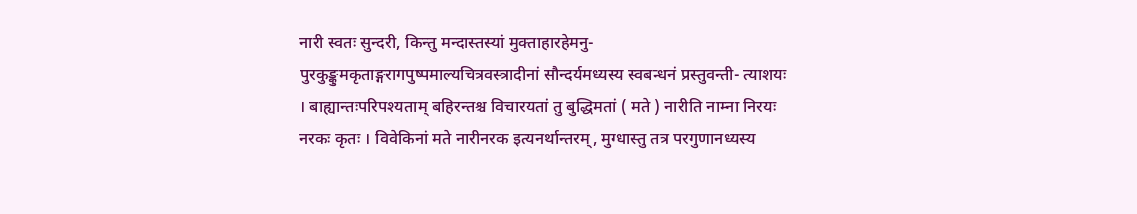नारी स्वतः सुन्दरी, किन्तु मन्दास्तस्यां मुक्ताहारहेमनु- पुरकुङ्कुमकृताङ्गरागपुष्पमाल्यचित्रवस्त्रादीनां सौन्दर्यमध्यस्य स्वबन्धनं प्रस्तुवन्ती- त्याशयः । बाह्यान्तःपरिपश्यताम् बहिरन्तश्च विचारयतां तु बुद्धिमतां ( मते ) नारीति नाम्ना निरयः नरकः कृतः । विवेकिनां मते नारीनरक इत्यनर्थान्तरम्, मुग्धास्तु तत्र परगुणानध्यस्य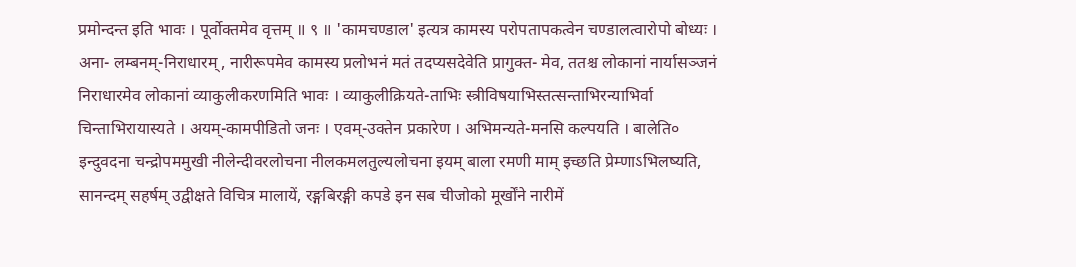प्रमोन्दन्त इति भावः । पूर्वोक्तमेव वृत्तम् ॥ ९ ॥ 'कामचण्डाल' इत्यत्र कामस्य परोपतापकत्वेन चण्डालत्वारोपो बोध्यः । अना- लम्बनम्-निराधारम्, नारीरूपमेव कामस्य प्रलोभनं मतं तदप्यसदेवेति प्रागुक्त- मेव, ततश्च लोकानां नार्यासञ्जनं निराधारमेव लोकानां व्याकुलीकरणमिति भावः । व्याकुलीक्रियते-ताभिः स्त्रीविषयाभिस्तत्सन्ताभिरन्याभिर्वा चिन्ताभिरायास्यते । अयम्-कामपीडितो जनः । एवम्-उक्तेन प्रकारेण । अभिमन्यते-मनसि कल्पयति । बालेति० इन्दुवदना चन्द्रोपममुखी नीलेन्दीवरलोचना नीलकमलतुल्यलोचना इयम् बाला रमणी माम् इच्छति प्रेम्णाऽभिलष्यति, सानन्दम् सहर्षम् उद्वीक्षते विचित्र मालायें, रङ्गबिरङ्गी कपडे इन सब चीजोको मूर्खोंने नारीमें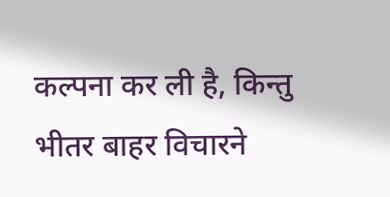कल्पना कर ली है, किन्तु भीतर बाहर विचारने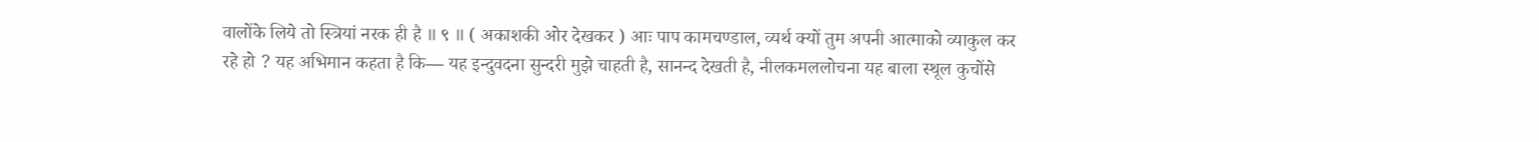वालोंके लिये तो स्त्रियां नरक ही है ॥ ९ ॥ ( अकाशकी ओर देखकर ) आः पाप कामचण्डाल, व्यर्थ क्यों तुम अपनी आत्माको व्याकुल कर रहे हो ? यह अभिमान कहता है कि— यह इन्दुवदना सुन्दरी मुझे चाहती है, सानन्द देखती है, नीलकमललोचना यह बाला स्थूल कुचोंसे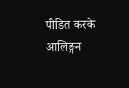पीडित करके आलिङ्गन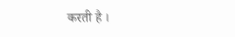करती है ।